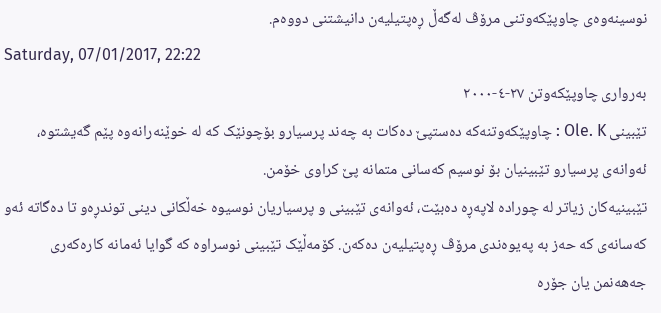نوسینەوەی چاوپێکەوتنی مرۆڤ لەگەڵ ڕەپتیلیەن دانیشتنی دووەم.
Saturday, 07/01/2017, 22:22
بەرواری چاوپێکەوتن ٢٧-٤-٢٠٠٠
تێبینی Ole. K : چاوپێكەوتنەکە دەستپێ دەکات بە چەند پرسیارو بۆچونێک کە لە خوێنەرانەوە پێم گەیشتوە، ئەوانەی پرسیارو تێبینیان بۆ نوسیم کەسانی متمانە پێ کراوی خۆمن.
تێبینیەکان زیاتر لە چورادە لاپەڕە دەبێت، ئەوانەی تێبینی و پرسیاریان نوسیوە خەڵکانی دینی توندڕەو تا دەگاتە ئەو کەسانەی کە حەز بە پەیوەندی مرۆڤ ڕەپتیلیەن دەکەن. کۆمەڵێک تێبینی نوسراوە کە گوایا ئەمانە کارەکەری جەهەنمن یان جۆرە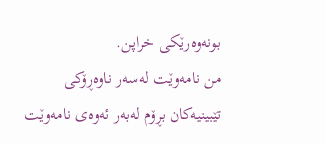بونەوەرێکی خراپن.
من نامەوێت لەسەر ناوەڕۆکی تێبینیەکان بڕۆم لەبەر ئەوەی نامەوێت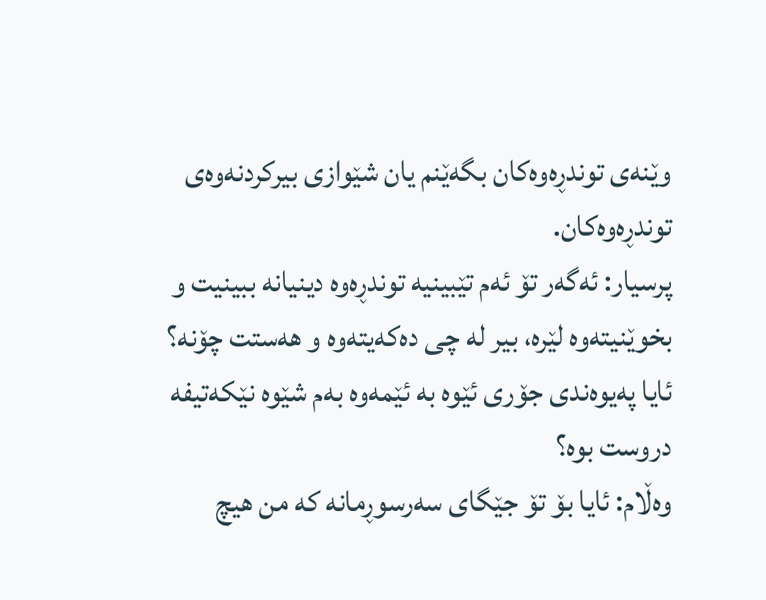وێنەی توندڕەوەکان بگەێنم یان شێوازی بیرکردنەوەی توندڕەوەکان.
پرسیار: ئەگەر تۆ ئەم تێبینیە توندڕەوە دینیانە ببینیت و بخوێنیتەوە لێرە، بیر لە چی دەکەیتەوە و هەستت چۆنە؟ ئایا پەیوەندی جۆری ئێوە بە ئێمەوە بەم شێوە نێکەتیفە دروست بوە؟
وەڵام: ئایا بۆ تۆ جێگای سەرسوڕمانە کە من هیچ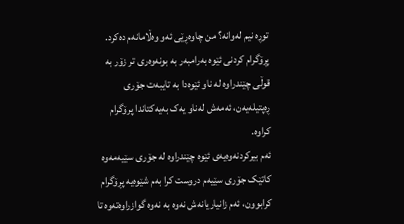توڕە نیم لەوانە؟ من چاوەڕێی ئەو وەڵامانەم دەکرد. پڕۆگرام کردنی ئێوە بەرامبەر بە بونەوەری تر زۆر بە قوڵی چێندراوە لە ناو ئێوەدا بە تایبەت جۆری ڕەپتیلەیەن، ئەمەش لەناو یەک بەیەکتاندا پرۆگرام کراوە.
ئەم بیرکردنەوەیەی ئێوە چێندراوە لە جۆری سێیەمەوە کاتێک جۆری سێیەم دروست کرا بەم شێوەیە پڕۆگرام کرابوون، ئەم زانیاریانەش نەوە بە نەوە گوازراوەتەوە تا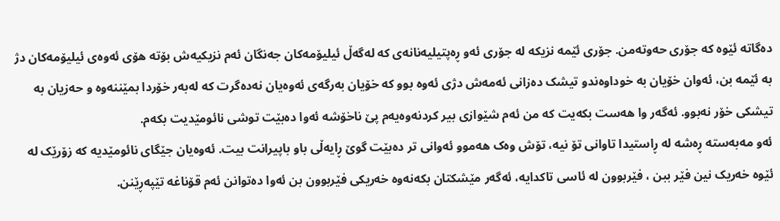دەگاتە ئێوە کە جۆری حەوتەمن. جۆری ئێمە نزیکە لە جۆری ئەو ڕەپتیلیەنانەی کە لەگەڵ ئیلیۆمەکان جەنگان ئەم نزیکیەش بۆتە هۆی ئەوەی ئیلیۆمەکان دژ بە ئێمە بن، ئەوان خۆیان بە خوداوەندو تیشک دەزانی ئەمەش دژی ئەوە بوو کە خۆیان بەرگەی ئەوەیان نەدەگرت کە لەبەر خۆردا بمێننەوە و حەزیان بە تیشکی خۆر نەبوو. ئەگەر وا هەست بکەیت کە من ئەم شێوازی بیر کردنەوەیەم پێ ناخۆشە ئەوا دەبێت توشی نائومێدیت بکەم.
ئەو مەبەستە ڕەشە لە ڕاستیدا تاوانی تۆ نیە، تۆش وەک هەموو ئەوانی تر دەبێت گوێ ڕایەڵی باو باپیرانت بیت. ئەوەیان جێگای نائومێدیە کە زۆرێک لە ئێوە خەریک نین فێر ببن ، فێربوون لە ئاسی تاکدایە، ئەگەر مێشکتان بکەنەوە خەریکی فێربوون بن ئەوا دەتوانن ئەم قۆناغە تێپەڕێنن.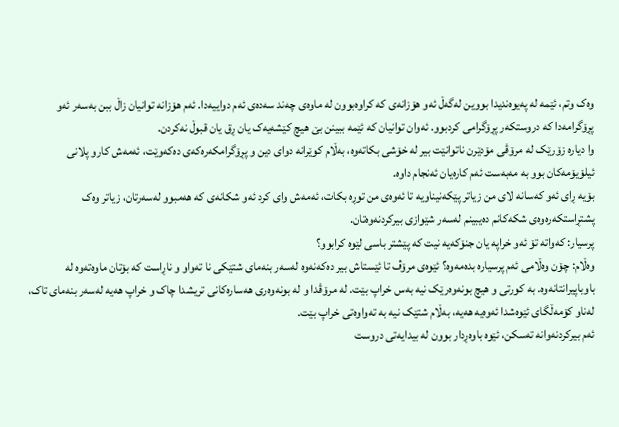وەک وتم، ئێمە لە پەیوەندیدا بووین لەگەڵ ئەو هۆزانەی کە کراوەبوون لە ماوەی چەند سەدەی ئەم دواییەدا. ئەم هۆزانە توانیان زاڵ ببن بەسەر ئەو پڕۆگرامەدا کە دروستکەر پڕۆگرامی کردبوو. ئەوان توانیان کە ئێمە ببینن بێ هیچ کێشەیەک یان ڕق یان قبوڵ نەکردن.
وا دیارە زۆرێک لە مرۆڤی مۆدێرن ناتوانێت بیر لە خۆشی بکاتەوە، بەڵام کوێرانە دوای دین و پڕۆگرامکەرەکەی دەکەوێت، ئەمەش کارو پلانی ئیلۆیۆمەکان بوو بە مەبەست ئەم کارەیان ئەنجام داوە.
بۆیە ڕای ئەو کەسانە لای من زیاتر پێکەنیناویە تا ئەوەی من توڕە بکات، ئەمەش وای کرد ئەو شکانەی کە هەمبوو لەسەرتان، زیاتر وەک پشتڕاستکەرەوەی شکەکانم دەیبینم لەسەر شێوازی بیرکردنەوەتان.
پرسیار: کەواتە تۆ ئەو خراپە یان جنۆکەیە نیت کە پێشتر باسی لێوە کرابوو؟
وەڵام: چۆن وەڵامی ئەم پرسیارە بدەمەوە؟ ئێوەی مرۆڤ تا ئێستاش بیر دەکەنەوە لەسەر بنەمای شتێکی نا تەواو و ناڕاست کە بۆتان ماوەتەوە لە باوباپیرانتانەوە. بە کورتی و هیچ بونەوەرێک نیە بەس خراپ بێت. لە مرۆڤدا و لە بونەوەری هەسارەکانی تریشدا چاک و خراپ هەیە لەسەر بنەمای تاک، لەناو کۆمەڵگای ئێوەشدا ئەوەیە هەیە، بەڵام شتێک نیە بە تەواوەتی خراپ بێت.
ئەم بیرکردنەوانە تەسکن، ئێوە باوەڕدار بوون لە بیدایەتی دروست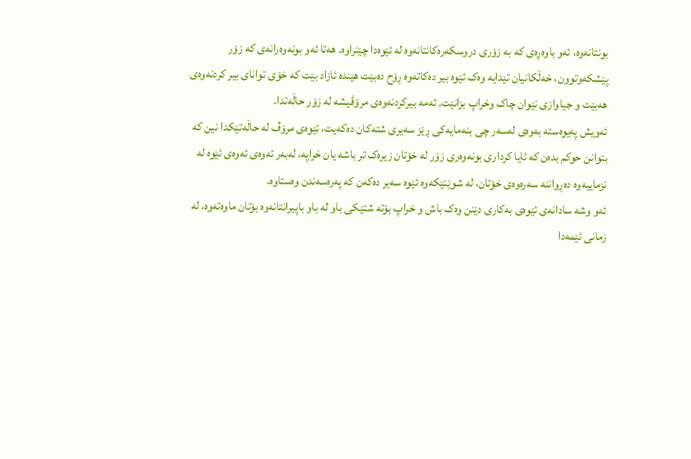بونتانەوە، ئەو باوەڕەی کە بە زۆری دروسکەرەکانتانەوە لە ئێوەدا چێنراوە. هەتا ئەو بونەوەرانەی کە زۆر پێشکەوتوون، خەڵکانیان تێدایە وەک ئێوە بیر دەکاتەوە ڕۆح دەبێت هێندە ئازاد بێت کە خۆی توانای بیر کردنەوەی هەبێت و جیاوازی نێوان چاک وخراپ بزانێت. ئەمە بیرکردنەوەی مرۆڤیشە لە زۆر حاڵەتدا.
ئەویش پەیوەستە بەوەی لەسەر چی بنەمایەکی ڕێز سەیری شتەکان دەکەیت، ئێوەی مرۆڤ لە حاڵەتێکدا نین کە بتوانن حوکم بدەن کە ئایا کرداری بونەوەری زۆر لە خۆتان زیرەک تر باشە یان خراپە، لەبەر ئەوەی ئەوەی ئێوە لە نزماییەوە دەڕواننە سەرەوەی خۆتان، لە شوێنێکەوە ئێوە سەیر دەکەن کە پەرەسەندن وەستاوە.
ئەو وشە سادانەی ئێوەی بەکاری دێنن وەک باش و خراپ بۆتە شتێکی باو لە باو باپیرانتانەوە بۆتان ماوەتەوە، لە زمانی ئێمەدا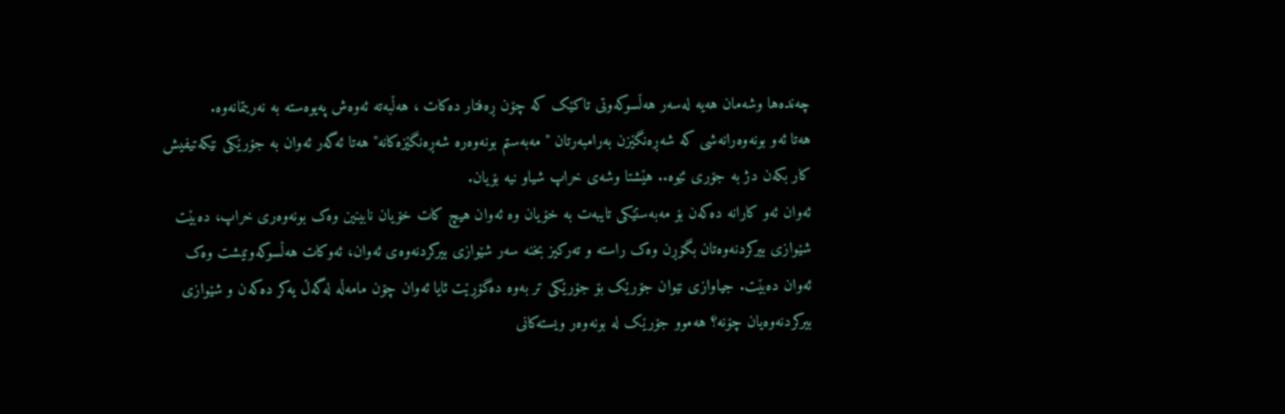چەندەها وشەمان هەیە لەسەر هەڵسوکەوتی تاکێک کە چۆن ڕەفتار دەکات ، هەڵبەتە ئەوەش پەیوەستە بە نەریتمانەوە.
هەتا ئەو بونەوەرانەشی کە شەڕەنگێزن بەرامبەرتان " مەبەستم بونەوەرە شەڕەنگێزەکانە" هەتا ئەگەر ئەوان بە جۆرێکی نێکەتیفیش کار بکەن دژ بە جۆری ئێوە.. هێشتا وشەی خراپ شیاو نیە بۆیان.
ئەوان ئەو کارانە دەکەن بۆ مەبەستێکی تایبەت بە خۆیان وە ئەوان هیچ کات خۆیان نابینین وەک بونەوەری خراپ، دەبێت شێوازی بیرکردنەوەتان بگۆڕن وەک راستە و تەرکیز بخنە سەر شێوازی بیرکردنەوەی ئەوان، ئەوکات هەڵسوکەوتیشت وەک ئەوان دەبێت. جیاوازی نێوان جۆرێک بۆ جۆرێکی تر بەوە دەگۆڕێت ئایا ئەوان چۆن مامەڵە لەگەڵ یەکر دەکەن و شێوازی بیرکردنەوەیان چۆنە؟ هەموو جۆرێک لە بونەوەر ویستەکانی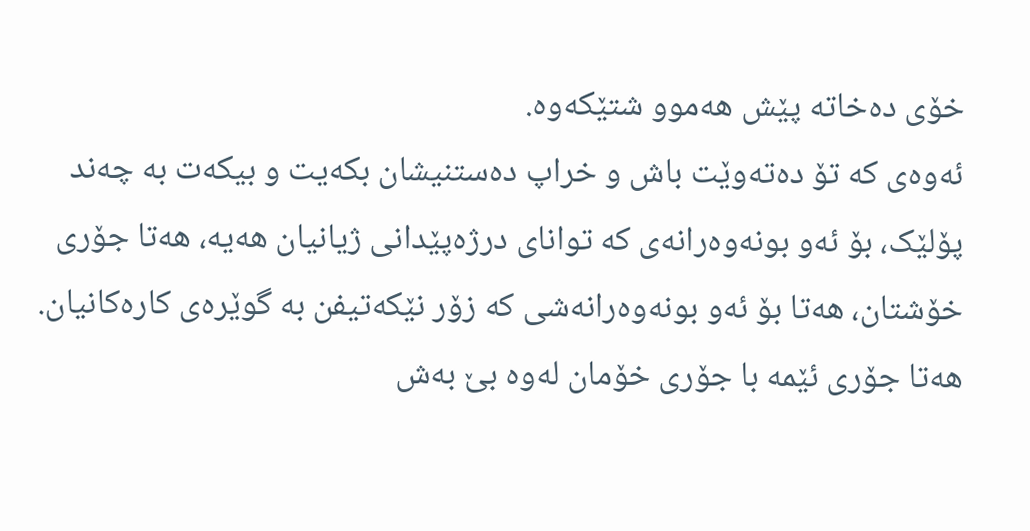خۆی دەخاتە پێش هەموو شتێکەوە.
ئەوەی کە تۆ دەتەوێت باش و خراپ دەستنیشان بکەیت و بیکەت بە چەند پۆلێک، بۆ ئەو بونەوەرانەی کە توانای درژەپێدانی ژیانیان هەیە، هەتا جۆری خۆشتان، هەتا بۆ ئەو بونەوەرانەشی کە زۆر نێکەتیفن بە گوێرەی کارەکانیان. هەتا جۆری ئێمە با جۆری خۆمان لەوە بێ بەش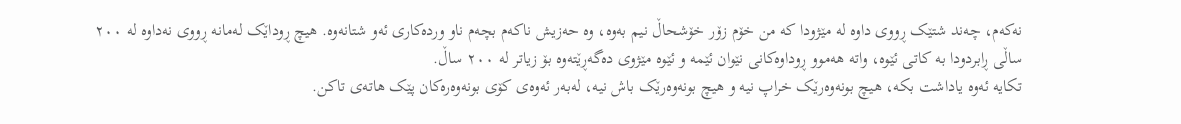نەکەم، چەند شتێک ڕووی داوە لە مێژودا کە من خۆم زۆر خۆشحاڵ نیم بەوە، وە حەزیش ناکەم بچەم ناو وردەکاری ئەو شتانەوە. هیچ ڕوداێک لەمانە ڕووی نەداوە لە ٢٠٠ ساڵی ڕابردودا بە کاتی ئێوە، واتە هەموو ڕوداوەکانی نێوان ئێمە و ئێوە مێژوی دەگەڕێتەوە بۆ زیاتر لە ٢٠٠ ساڵ.
تکایە ئەوە یاداشت بکە، هیچ بونەوەرێک خراپ نیە و هیچ بونەوەرێک باش نیە، لەبەر ئەوەی کۆی بونەوەرەکان پێک هاتەی تاکن.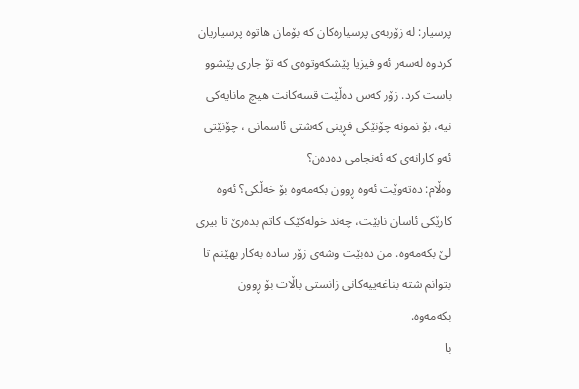پرسیار: لە زۆربەی پرسیارەکان کە بۆمان هاتوە پرسیاریان کردوە لەسەر ئەو فیزیا پێشکەوتوەی کە تۆ جاری پێشوو باست کرد. زۆر کەس دەڵێت قسەکانت هیچ مانایەکی نیە، بۆ نمونە چۆنێکی فڕینی کەشتی ئاسمانی ، چۆنێتی ئەو کارانەی کە ئەنجامی دەدەن؟
وەڵام: دەتەوێت ئەوە ڕوون بکەمەوە بۆ خەڵکی؟ ئەوە کارێکی ئاسان نابێت، چەند خولەکێک کاتم بدەرێ تا بیری لێ بکەمەوە. من دەبێت وشەی زۆر سادە بەکار بهێنم تا بتوانم شتە بناغەییەکانی زانستی باڵات بۆ ڕوون بکەمەوە.
با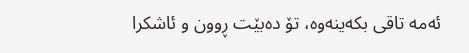ئەمە تاقی بکەینەوە، تۆ دەبێت ڕوون و ئاشکرا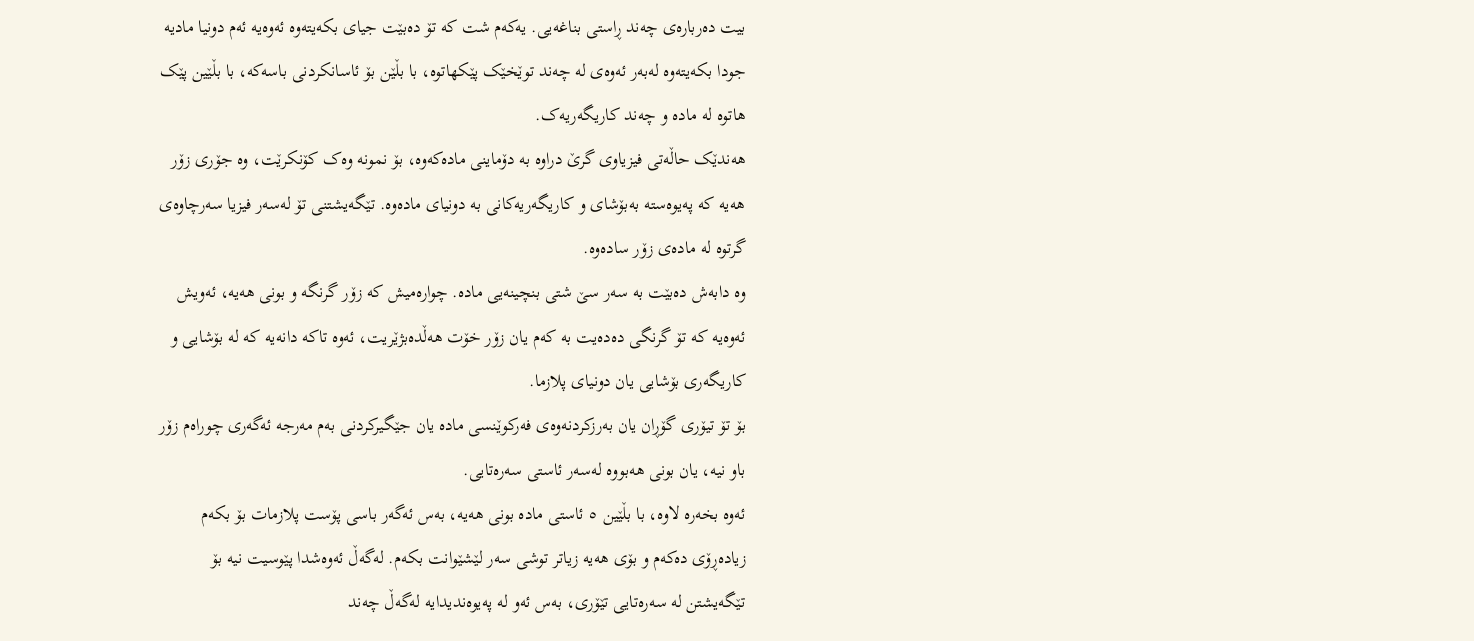بیت دەربارەی چەند ڕاستی بناغەیی. یەکەم شت کە تۆ دەبێت جیای بکەیتەوە ئەوەیە ئەم دونیا مادیە جودا بکەیتەوە لەبەر ئەوەی لە چەند توێخێک پێکهاتوە، با بڵێن بۆ ئاسانکردنی باسەکە، با بڵێین پێک هاتوە لە مادە و چەند کاریگەریەک.
هەندێک حاڵەتی فیزیاوی گرێ دراوە بە دۆماینی مادەکەوە، بۆ نمونە وەک کۆنکرێت، وە جۆری زۆر هەیە کە پەیوەستە بەبۆشای و کاریگەریەکانی بە دونیای مادەوە. تێگەیشتنی تۆ لەسەر فیزیا سەرچاوەی گرتوە لە مادەی زۆر سادەوە.
وە دابەش دەبێت بە سەر سێ شتی بنچینەیی مادە. چوارەمیش کە زۆر گرنگە و بونی هەیە، ئەویش ئەوەیە کە تۆ گرنگی دەدەیت بە کەم یان زۆر خۆت هەڵدەبژێریت، ئەوە تاکە دانەیە کە لە بۆشایی و کاریگەری بۆشایی یان دونیای پلازما.
بۆ تۆ تیۆری گۆڕان یان بەرزکردنەوەی فەرکوێنسی مادە یان جێگیرکردنی بەم مەرجە ئەگەری چوراەم زۆر باو نیە، یان بونی هەبووە لەسەر ئاستی سەرەتایی.
ئەوە بخەرە لاوە، با بڵێین ٥ ئاستی مادە بونی هەیە، بەس ئەگەر باسی پۆست پلازمات بۆ بکەم زیادەڕۆی دەکەم و بۆی هەیە زیاتر توشی سەر لێشێوانت بکەم. لەگەڵ ئەوەشدا پێوسیت نیە بۆ تێگەیشتن لە سەرەتایی تێۆری، بەس ئەو لە پەیوەندیدایە لەگەڵ چەند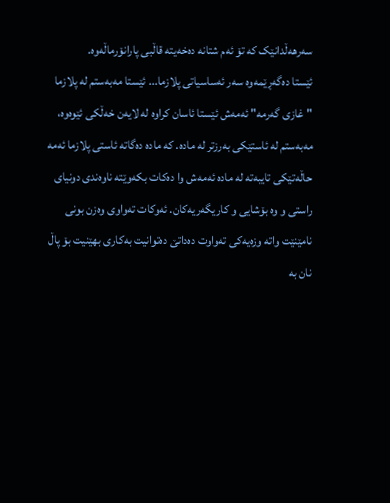سەرهەڵدانێک کە تۆ ئەم شتانە دەخەیتە قاڵبی پارانۆرماڵەوە.
ئێستا دەگەڕێمەوە سەر ئەساسیاتی پلازما... ئێستا مەبەستم لە پلازما " غازی گەرمە" ئەمەش ئێستا ئاسان کراوە لە لایەن خەڵکی ئێوەوە، مەبەستم لە ئاستێکی بەرزتر لە مادە. کە مادە دەگاتە ئاستی پلازما ئەمە حاڵەتێکی تایبەتە لە مادە ئەمەش وا دەکات بکەوێتە ناوەندی دونیای راستی و وە بۆشایی و کاریگەریەکان. ئەوکات تەواوی وەزن بونی نامێنێت واتە وزەیەکی تەواوت دەداتێ دەتوانیت بەکاری بهێنیت بۆ پاڵ نان بە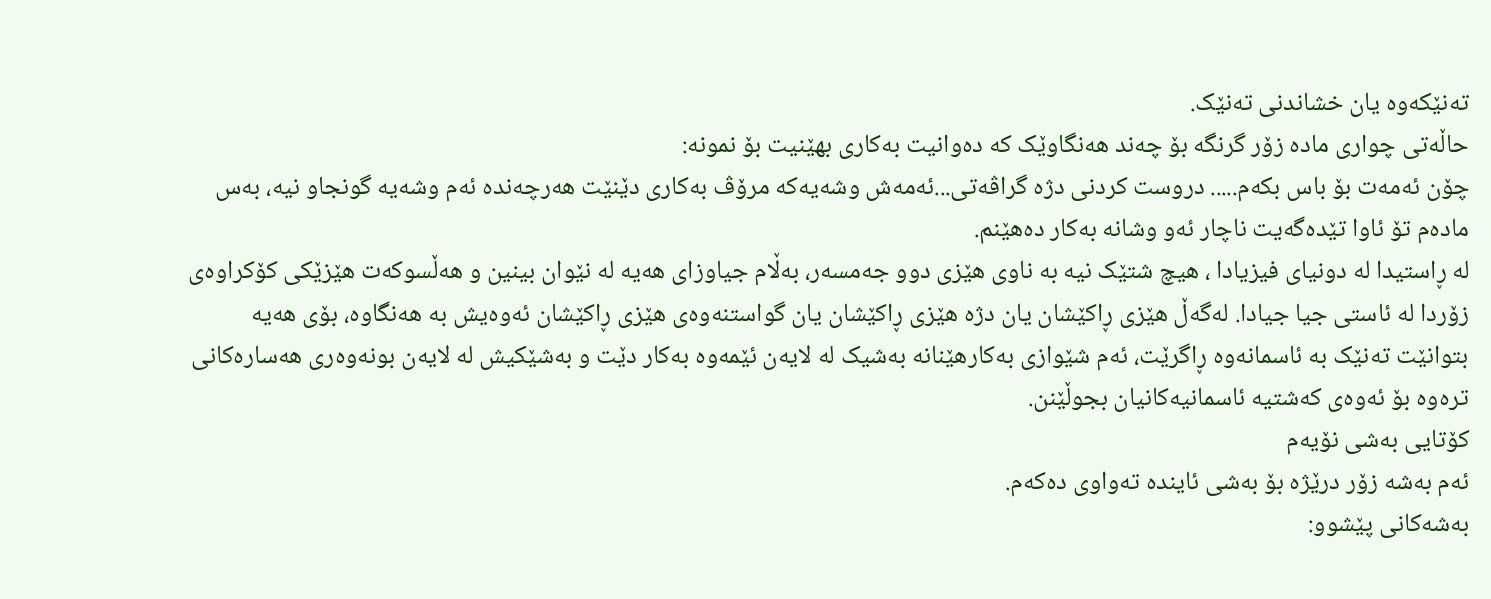تەنێکەوە یان خشاندنی تەنێک.
حاڵەتی چواری مادە زۆر گرنگە بۆ چەند هەنگاوێک کە دەوانیت بەکاری بهێنیت بۆ نمونە:
چۆن ئەمەت بۆ باس بکەم..... دروست کردنی دژە گراڤەتی...ئەمەش وشەیەکە مرۆڤ بەکاری دێنێت هەرچەندە ئەم وشەیە گونجاو نیە، بەس مادەم تۆ ئاوا تێدەگەیت ناچار ئەو وشانە بەکار دەهێنم.
لە ڕاستیدا لە دونیای فیزیادا ، هیچ شتێک نیە بە ناوی هێزی دوو جەمسەر، بەڵام جیاوزای هەیە لە نێوان بینین و هەڵسوکەت هێزێکی کۆکراوەی زۆردا لە ئاستی جیا جیادا. لەگەڵ هێزی ڕاکێشان یان دژە هێزی ڕاکێشان یان گواستنەوەی هێزی ڕاکێشان ئەوەیش بە هەنگاوە، بۆی هەیە بتوانێت تەنێک بە ئاسمانەوە ڕاگرێت، ئەم شێوازی بەکارهێنانە بەشیک لە لایەن ئێمەوە بەکار دێت و بەشێکیش لە لایەن بونەوەری هەسارەکانی ترەوە بۆ ئەوەی کەشتیە ئاسمانیەکانیان بجوڵێنن.
کۆتایی بەشی نۆیەم
ئەم بەشە زۆر درێژە بۆ بەشی ئایندە تەواوی دەکەم.
بەشەکانی پێشوو: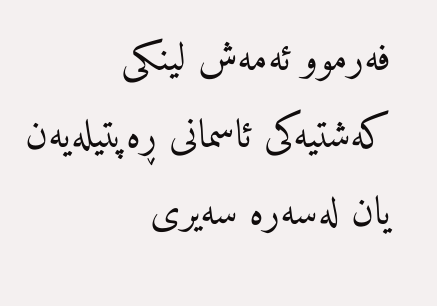فەرموو ئەمەش لینکی کەشتیەکی ئاسمانی ڕەپتیلەیەن یان لەسەرە سەیری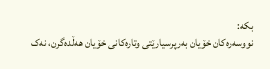بکە:
نووسەرەکان خۆیان بەرپرسیارێتی وتارەکانی خۆیان هەڵدەگرن، نەک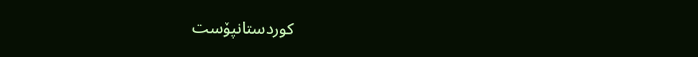کوردستانپۆست